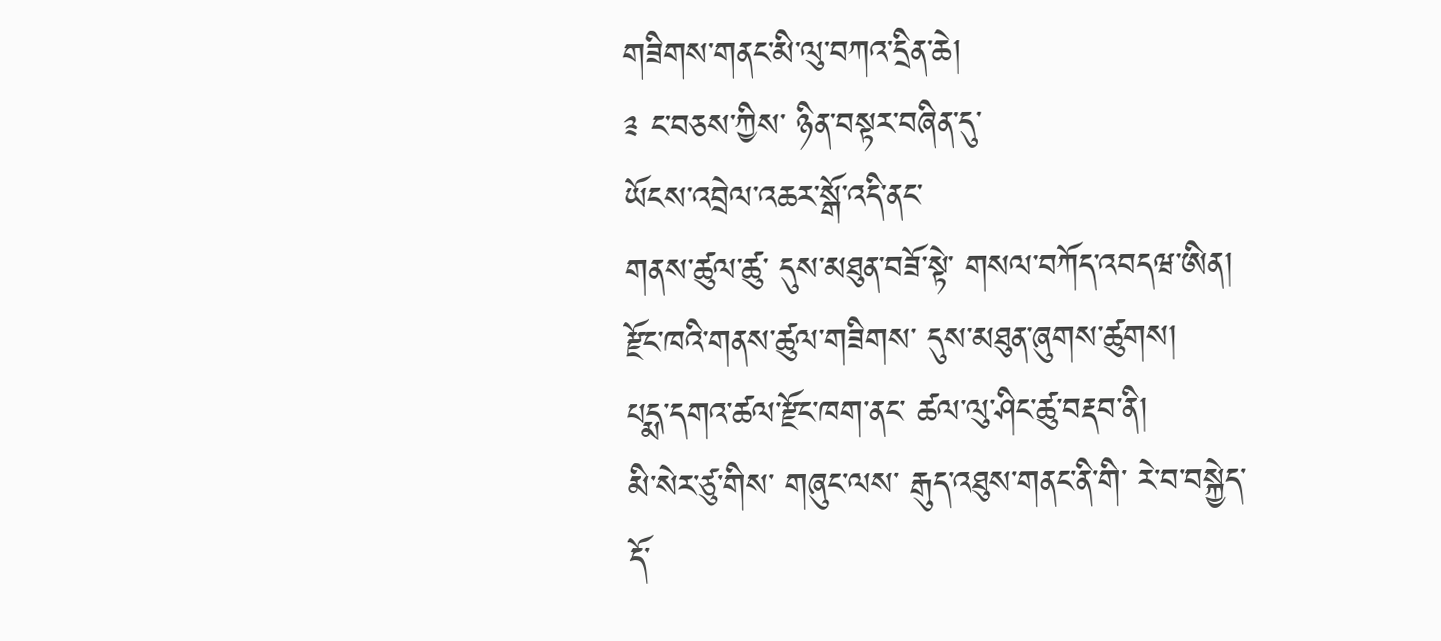གཟིགས་གནང་མི་ལུ་བཀའ་དྲིན་ཆེ།
༉ ང་བཅས་ཀྱིས་ ཉིན་བསྟར་བཞིན་དུ་
ཡོངས་འབྲེལ་འཆར་སྒོ་འདི་ནང་
གནས་ཚུལ་ཚུ་ དུས་མཐུན་བཟོ་སྟེ་ གསལ་བཀོད་འབདཝ་ཨིན།
རྫོང་ཁའི་གནས་ཚུལ་གཟིགས་ དུས་མཐུན་ཞུགས་ཚུགས།
པདྨ་དགའ་ཚལ་རྫོང་ཁག་ནང་ ཚལ་ལུ་ཤིང་ཚུ་བརྡབ་ནི།
མི་སེར་ཙུ་གིས་ གཞུང་ལས་ རྒུད་འཐུས་གནང་ནི་གི་ རེ་བ་བསྐྱེད་དོ་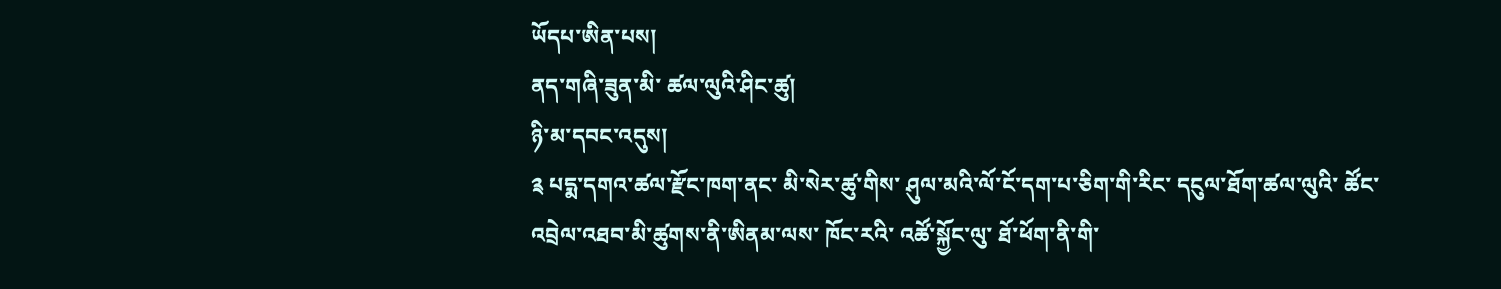ཡོདཔ་ཨིན་པས།
ནད་གཞི་ཟུན་མི་ ཚལ་ལུའི་ཤིང་ཚུ།
ཉི་མ་དབང་འདུས།
༉ པདྨ་དགའ་ཚལ་རྫོང་ཁག་ནང་ མི་སེར་ཚུ་གིས་ ཤུལ་མའི་ལོ་ངོ་དག་པ་ཅིག་གི་རིང་ དངུལ་ཐོག་ཚལ་ལུའི་ ཚོང་འབྲེལ་འཐབ་མི་ཚུགས་ནི་ཨིནམ་ལས་ ཁོང་རའི་ འཚོ་སྐྱོང་ལུ་ ཐོ་ཕོག་ནི་གི་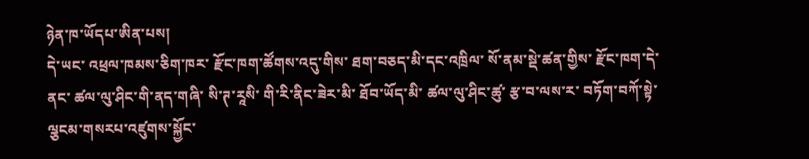ཉེན་ཁ་ཡོདཔ་ཨིན་པས།
དེ་ཡང་ འཕྲལ་ཁམས་ཅིག་ཁར་ རྫོང་ཁག་ཚོགས་འདུ་གིས་ ཐག་བཅད་མི་དང་འཁྲིལ་ སོ་ནམ་སྡེ་ཚན་གྱིས་ རྫོང་ཁག་དེ་ནང་ ཚལ་ལུ་ཤིང་གི་ནད་གཞི་ སི་ཊ་རཱསི་ གི་རི་ནིང་ཟེར་མི་ ཐོབ་ཡོད་མི་ ཚལ་ལུ་ཤིང་ཚུ་ རྩ་བ་ལས་ར་ བཏོག་བཀོ་སྟེ་ ལྕངམ་གསརཔ་འཛུགས་སྐྱོང་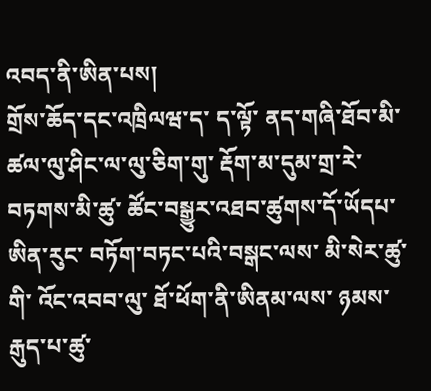འབད་ནི་ཨིན་པས།
གྲོས་ཆོད་དང་འཁྲིལཝ་ད་ ད་ལྟོ་ ནད་གཞི་ཐོབ་མི་ ཚལ་ལུ་ཤིང་ལ་ལུ་ཅིག་གུ་ རྡོག་མ་དུམ་གྲ་རེ་ བཏགས་མི་ཚུ་ ཚོང་བསྒྱུར་འཐབ་ཚུགས་དོ་ཡོདཔ་ཨིན་རུང་ བཏོག་བཏང་པའི་བསྒང་ལས་ མི་སེར་ཚུ་གི་ འོང་འབབ་ལུ་ ཐོ་ཕོག་ནི་ཨིནམ་ལས་ ཉམས་རྒུད་པ་ཚུ་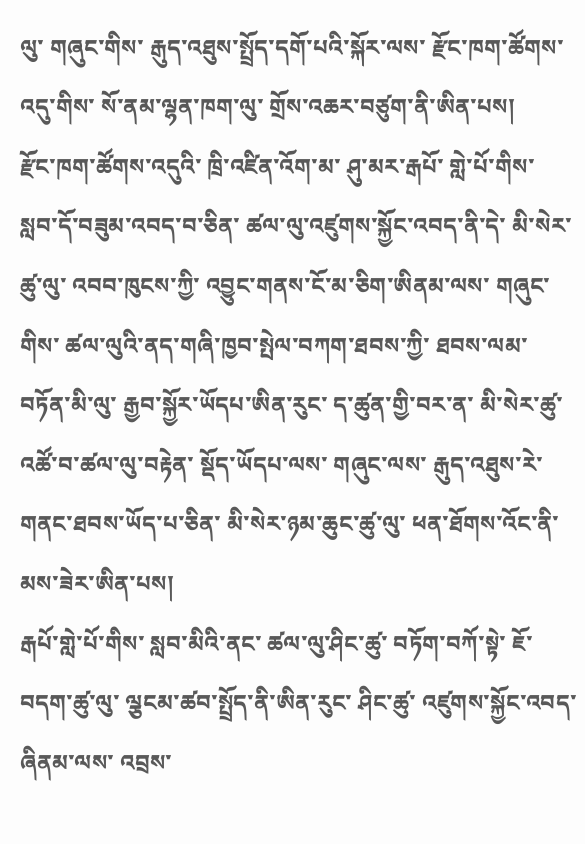ལུ་ གཞུང་གིས་ རྒུད་འཐུས་སྤྲོད་དགོ་པའི་སྐོར་ལས་ རྫོང་ཁག་ཚོགས་འདུ་གིས་ སོ་ནམ་ལྷན་ཁག་ལུ་ གྲོས་འཆར་བཙུག་ནི་ཨིན་པས།
རྫོང་ཁག་ཚོགས་འདུའི་ ཁྲི་འཛིན་འོག་མ་ ཤུ་མར་རྒཔོ་ གླེ་པོ་གིས་ སླབ་དོ་བཟུམ་འབད་བ་ཅིན་ ཚལ་ལུ་འཛུགས་སྐྱོང་འབད་ནི་དེ་ མི་སེར་ཚུ་ལུ་ འབབ་ཁུངས་ཀྱི་ འབྱུང་གནས་ངོ་མ་ཅིག་ཨིནམ་ལས་ གཞུང་གིས་ ཚལ་ལུའི་ནད་གཞི་ཁྱབ་སྤེལ་བཀག་ཐབས་ཀྱི་ ཐབས་ལམ་བཏོན་མི་ལུ་ རྒྱབ་སྐྱོར་ཡོདཔ་ཨིན་རུང་ ད་ཚུན་གྱི་བར་ན་ མི་སེར་ཚུ་ འཚོ་བ་ཚལ་ལུ་བརྟེན་ སྡོད་ཡོདཔ་ལས་ གཞུང་ལས་ རྒུད་འཐུས་རེ་ གནང་ཐབས་ཡོད་པ་ཅིན་ མི་སེར་ཉམ་ཆུང་ཚུ་ལུ་ ཕན་ཐོགས་འོང་ནི་མས་ཟེར་ཨིན་པས།
རྒཔོ་གླེ་པོ་གིས་ སླབ་མིའི་ནང་ ཚལ་ལུ་ཤིང་ཚུ་ བཏོག་བཀོ་སྟེ་ ཇོ་བདག་ཚུ་ལུ་ ལྕངམ་ཚབ་སྤྲོད་ནི་ཨིན་རུང་ ཤིང་ཚུ་ འཛུགས་སྐྱོང་འབད་ཞིནམ་ལས་ འབྲས་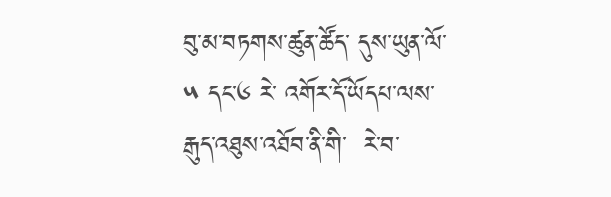བུ་མ་བཏགས་ཚུན་ཚོད་ དུས་ཡུན་ལོ་༥ དང་༦ རེ་ འགོར་དོ་ཡོདཔ་ལས་ རྒུད་འཐུས་འཐོབ་ནི་གི་  རེ་བ་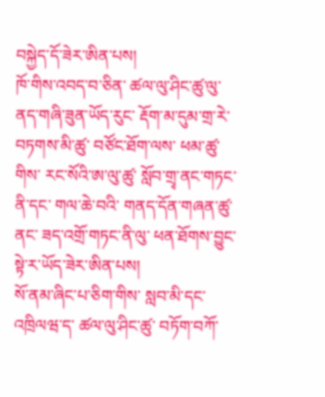བསྐྱེད་དོ་ཟེར་ཨིན་པས།
ཁོ་གིས་འབད་བ་ཅིན་ ཚལ་ལུ་ཤིང་ཚུ་ལུ་ ནད་གཞི་ཟུན་ཡོད་རུང་ རྡོག་མ་དུམ་གྲ་རེ་ བཏགས་མི་ཚུ་ བཙོང་ཐོག་ལས་ ཕམ་ཚུ་གིས་ རང་སོའི་ཨ་ལུ་ཚུ་ སློབ་གྲྭ་ནང་གཏང་ནི་དང་ གལ་ཆེ་བའི་ གནད་དོན་གཞན་ཚུ་ནང་ ཟད་འགྲོ་གཏང་ནི་ལུ་ ཕན་ཐོགས་བྱུང་སྟེ་ར་ཡོད་ཟེར་ཨིན་པས།
སོ་ནམ་ཞིང་པ་ཅིག་གིས་ སླབ་མི་དང་འཁྲིལཝ་ད་ ཚལ་ལུ་ཤིང་ཚུ་ བཏོག་བཀོ་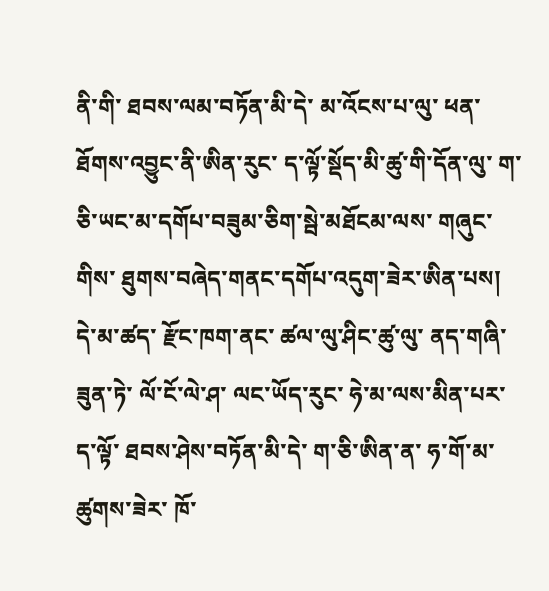ནི་གི་ ཐབས་ལམ་བཏོན་མི་དེ་ མ་འོངས་པ་ལུ་ ཕན་ཐོགས་འབྱུང་ནི་ཨིན་རུང་ ད་ལྟོ་སྡོད་མི་ཚུ་གི་དོན་ལུ་ ག་ཅི་ཡང་མ་དགོཔ་བཟུམ་ཅིག་སྦེ་མཐོངམ་ལས་ གཞུང་གིས་ ཐུགས་བཞེད་གནང་དགོཔ་འདུག་ཟེར་ཨིན་པས།
དེ་མ་ཚད་ རྫོང་ཁག་ནང་ ཚལ་ལུ་ཤིང་ཚུ་ལུ་ ནད་གཞི་ཟུན་ཏེ་ ལོ་ངོ་ལེ་ཤ་ ལང་ཡོད་རུང་ ཧེ་མ་ལས་མིན་པར་ ད་ལྟོ་ ཐབས་ཤེས་བཏོན་མི་དེ་ ག་ཅི་ཨིན་ན་ ཧ་གོ་མ་ཚུགས་ཟེར་ ཁོ་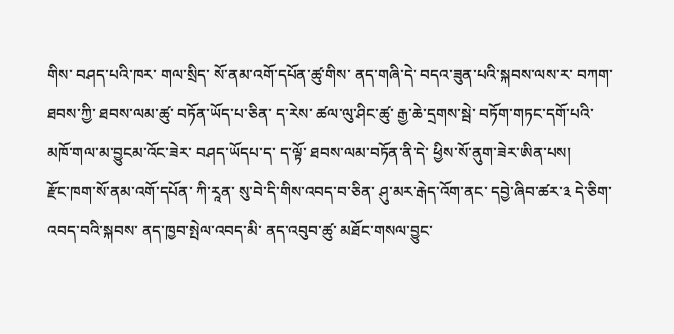གིས་ བཤད་པའི་ཁར་ གལ་སྲིད་ སོ་ནམ་འགོ་དཔོན་ཚུ་གིས་ ནད་གཞི་དེ་ བདའ་ཟུན་པའི་སྐབས་ལས་ར་ བཀག་ཐབས་ཀྱི་ ཐབས་ལམ་ཚུ་ བཏོན་ཡོད་པ་ཅིན་ ད་རེས་ ཚལ་ལུ་ཤིང་ཚུ་ རྒྱ་ཆེ་དྲགས་སྦེ་ བཏོག་གཏང་དགོ་པའི་ མཁོ་གལ་མ་བྱུངམ་འོང་ཟེར་ བཤད་ཡོདཔ་ད་ ད་ལྟོ་ ཐབས་ལམ་བཏོན་ནི་དེ་ ཕྱིས་སོ་ནུག་ཟེར་ཨིན་པས།
རྫོང་ཁག་སོ་ནམ་འགོ་དཔོན་ ཀི་རཱན་ སུ་བེ་དི་གིས་འབད་བ་ཅིན་ ཤུ་མར་རྒེད་འོག་ནང་ དབྱེ་ཞིབ་ཚར་༣ དེ་ཅིག་འབད་བའི་སྐབས་ ནད་ཁྱབ་སྤེལ་འབད་མི་ ནད་འབུབ་ཚུ་ མཐོང་གསལ་བྱུང་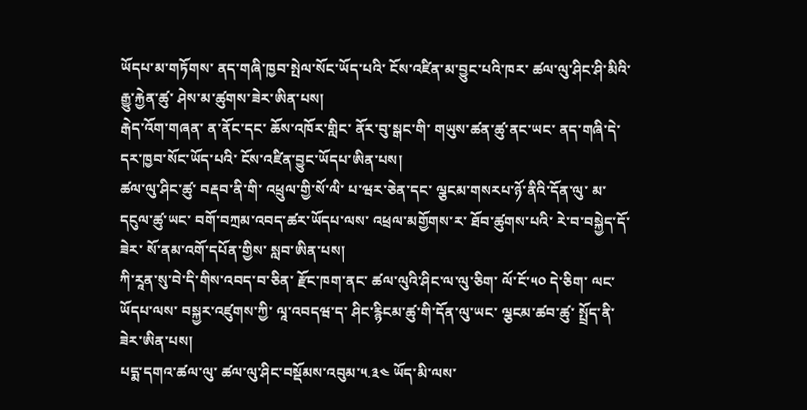ཡོདཔ་མ་གཏོགས་ ནད་གཞི་ཁྱབ་སྤེལ་སོང་ཡོད་པའི་ ངོས་འཛིན་མ་བྱུང་པའི་ཁར་ ཚལ་ལུ་ཤིང་ཤི་མིའི་ རྒྱུ་རྐྱེན་ཚུ་ ཤེས་མ་ཚུགས་ཟེར་ཨིན་པས།
རྒེད་འོག་གཞན་ ན་ནོང་དང་ ཆོས་འཁོར་གླིང་ ནོར་བུ་སྒང་གི་ གཡུས་ཚན་ཚུ་ནང་ཡང་ ནད་གཞི་དེ་ དར་ཁྱབ་སོང་ཡོད་པའི་ ངོས་འཛིན་བྱུང་ཡོདཔ་ཨིན་པས།
ཚལ་ལུ་ཤིང་ཚུ་ བརྡབ་ནི་གི་ འཕྲུལ་གྱི་སོ་ལི་ པ་ཝར་ཅེན་དང་ ལྕངམ་གསརཔ་ཉོ་ནིའི་དོན་ལུ་ མ་དངུལ་ཚུ་ཡང་ བགོ་བཀྲམ་འབད་ཚར་ཡོདཔ་ལས་ འཕྲལ་མགྱོགས་ར་ ཐོབ་ཚུགས་པའི་ རེ་བ་བསྐྱེད་དོ་ཟེར་ སོ་ནམ་འགོ་དཔོན་གྱིས་ སླབ་ཨིན་པས།
ཀི་རཱན་སུ་བེ་དི་གིས་འབད་བ་ཅིན་ རྫོང་ཁག་ནང་ ཚལ་ལུའི་ཤིང་ལ་ལུ་ཅིག་ ལོ་ངོ་༥༠ དེ་ཅིག་ ལང་ཡོདཔ་ལས་ བསྐྱར་འཛུགས་ཀྱི་ ལཱ་འབདཝ་ད་ ཤིང་རྙིངམ་ཚུ་གི་དོན་ལུ་ཡང་ ལྕངམ་ཚབ་ཚུ་ སྤྲོད་ནི་ཟེར་ཨིན་པས།
པདྨ་དགའ་ཚལ་ལུ་ ཚལ་ལུ་ཤིང་བསྡོམས་འབུམ་༥.༣༤ ཡོད་མི་ལས་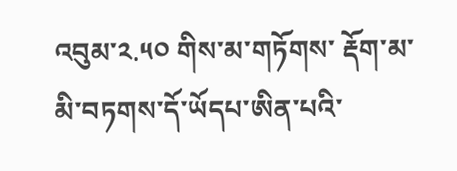འབུམ་༢.༥༠ གིས་མ་གཏོགས་ རྡོག་མ་མི་བཏགས་དོ་ཡོདཔ་ཨིན་པའི་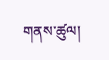གནས་ཚུལ།